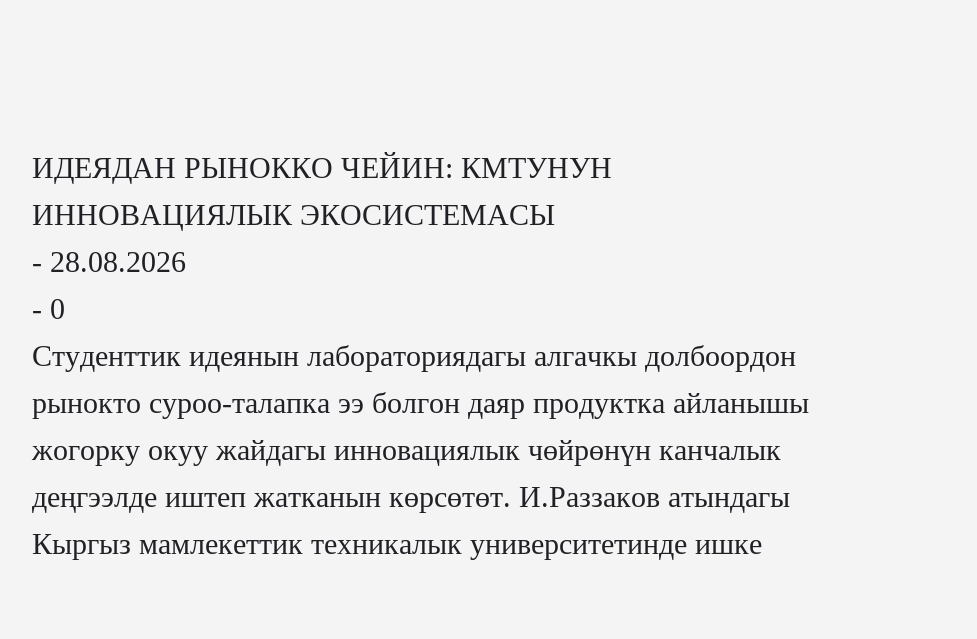ИДЕЯДАН РЫНОККО ЧЕЙИН: КМТУНУН ИННОВАЦИЯЛЫК ЭКОСИСТЕМАСЫ
- 28.08.2026
- 0
Студенттик идеянын лабораториядагы алгачкы долбоордон рынокто суроо-талапка ээ болгон даяр продуктка айланышы жогорку окуу жайдагы инновациялык чөйрөнүн канчалык деңгээлде иштеп жатканын көрсөтөт. И.Раззаков атындагы Кыргыз мамлекеттик техникалык университетинде ишке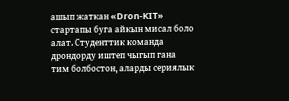ашып жаткан «Dron-KIT» стартапы буга айкын мисал боло алат. Студенттик команда дрондорду иштеп чыгып гана тим болбостон, аларды сериялык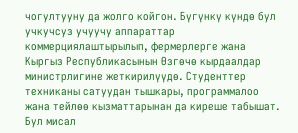чогултууну да жолго койгон. Бүгүнкү күндө бул учкучсуз учуучу аппараттар коммерциялаштырылып, фермерлерге жана Кыргыз Республикасынын Өзгөчө кырдаалдар министрлигине жеткирилүүдө. Студенттер техниканы сатуудан тышкары, программалоо жана тейлөө кызматтарынан да киреше табышат.
Бул мисал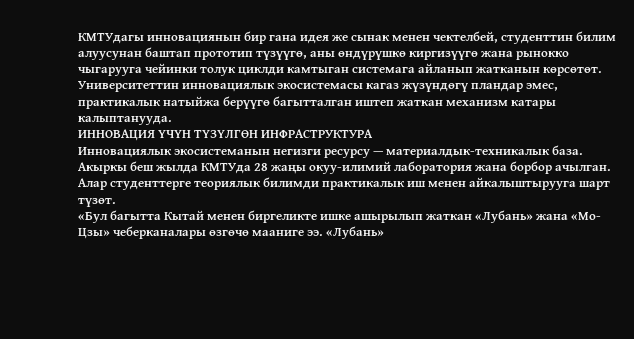КМТУдагы инновациянын бир гана идея же сынак менен чектелбей, студенттин билим алуусунан баштап прототип түзүүгө, аны өндүрүшкө киргизүүгө жана рынокко чыгарууга чейинки толук циклди камтыган системага айланып жатканын көрсөтөт. Университеттин инновациялык экосистемасы кагаз жүзүндөгү пландар эмес, практикалык натыйжа берүүгө багытталган иштеп жаткан механизм катары калыптанууда.
ИННОВАЦИЯ ҮЧҮН ТҮЗҮЛГӨН ИНФРАСТРУКТУРА
Инновациялык экосистеманын негизги ресурсу — материалдык-техникалык база. Акыркы беш жылда КМТУда 28 жаңы окуу-илимий лаборатория жана борбор ачылган. Алар студенттерге теориялык билимди практикалык иш менен айкалыштырууга шарт түзөт.
«Бул багытта Кытай менен биргеликте ишке ашырылып жаткан «Лубань» жана «Мо-Цзы» чеберканалары өзгөчө мааниге ээ. «Лубань»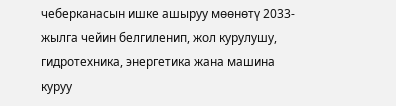чеберканасын ишке ашыруу мөөнөтү 2033-жылга чейин белгиленип, жол курулушу, гидротехника, энергетика жана машина куруу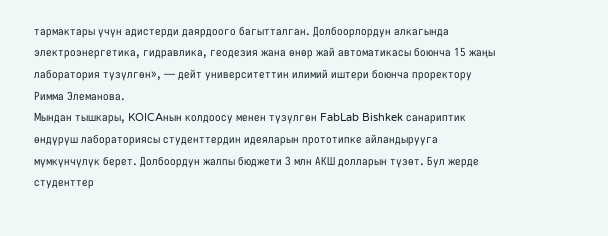тармактары үчүн адистерди даярдоого багытталган. Долбоорлордун алкагында электроэнергетика, гидравлика, геодезия жана өнөр жай автоматикасы боюнча 15 жаңы лаборатория түзүлгөн», — дейт университеттин илимий иштери боюнча проректору Римма Элеманова.
Мындан тышкары, KOICAнын колдоосу менен түзүлгөн FabLab Bishkek санариптик өндүрүш лабораториясы студенттердин идеяларын прототипке айландырууга мүмкүнчүлүк берет. Долбоордун жалпы бюджети 3 млн АКШ долларын түзөт. Бул жерде студенттер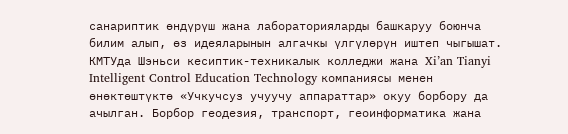санариптик өндүрүш жана лабораторияларды башкаруу боюнча билим алып, өз идеяларынын алгачкы үлгүлөрүн иштеп чыгышат.
КМТУда Шэньси кесиптик-техникалык колледжи жана Xi’an Tianyi Intelligent Control Education Technology компаниясы менен өнөктөштүктө «Учкучсуз учуучу аппараттар» окуу борбору да ачылган. Борбор геодезия, транспорт, геоинформатика жана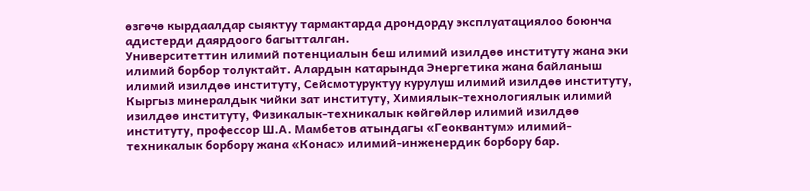өзгөчө кырдаалдар сыяктуу тармактарда дрондорду эксплуатациялоо боюнча адистерди даярдоого багытталган.
Университеттин илимий потенциалын беш илимий изилдөө институту жана эки илимий борбор толуктайт. Алардын катарында Энергетика жана байланыш илимий изилдөө институту, Сейсмотуруктуу курулуш илимий изилдөө институту, Кыргыз минералдык чийки зат институту, Химиялык-технологиялык илимий изилдөө институту, Физикалык-техникалык көйгөйлөр илимий изилдөө институту, профессор Ш.А. Мамбетов атындагы «Геоквантум» илимий-техникалык борбору жана «Конас» илимий-инженердик борбору бар.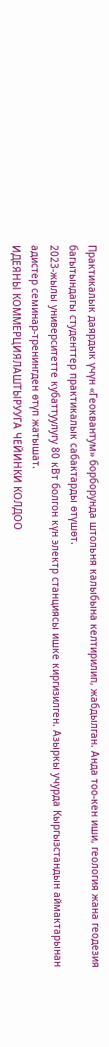Практикалык даярдык үчүн «Геоквантум» борборунда штольня калыбына келтирилип, жабдылган. Анда тоо-кен иши, геология жана геодезия багытындагы студенттер практикалык сабактарды өтүшөт.
2023-жылы университетте кубаттуулугу 80 кВт болгон күн электр станциясы ишке киргизилген. Азыркы учурда Кыргызстандын аймактарынан адистер семинар-тренингден өтүп жатышат.
ИДЕЯНЫ КОММЕРЦИЯЛАШТЫРУУГА ЧЕЙИНКИ КОЛДОО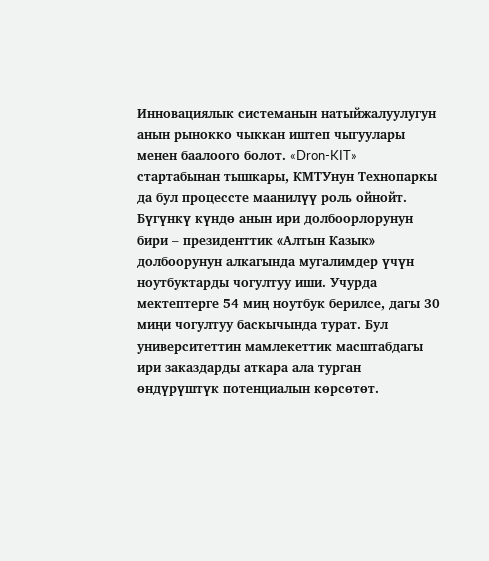Инновациялык системанын натыйжалуулугун анын рынокко чыккан иштеп чыгуулары менен баалоого болот. «Dron-KIT» стартабынан тышкары, КМТУнун Технопаркы да бул процессте маанилүү роль ойнойт. Бүгүнкү күндө анын ири долбоорлорунун бири – президенттик «Алтын Казык» долбоорунун алкагында мугалимдер үчүн ноутбуктарды чогултуу иши. Учурда мектептерге 54 миң ноутбук берилсе, дагы 30 миңи чогултуу баскычында турат. Бул университеттин мамлекеттик масштабдагы ири заказдарды аткара ала турган өндүрүштүк потенциалын көрсөтөт.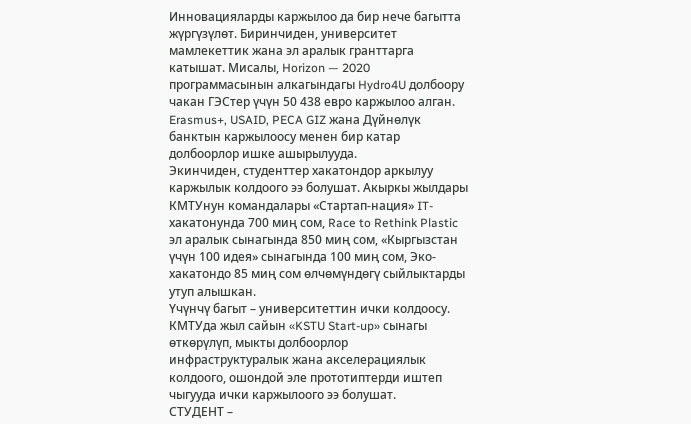Инновацияларды каржылоо да бир нече багытта жүргүзүлөт. Биринчиден, университет мамлекеттик жана эл аралык гранттарга катышат. Мисалы, Horizon — 2020 программасынын алкагындагы Hydro4U долбоору чакан ГЭСтер үчүн 50 438 евро каржылоо алган. Erasmus+, USAID, PECA GIZ жана Дүйнөлүк банктын каржылоосу менен бир катар долбоорлор ишке ашырылууда.
Экинчиден, студенттер хакатондор аркылуу каржылык колдоого ээ болушат. Акыркы жылдары КМТУнун командалары «Стартап-нация» IT-хакатонунда 700 миң сом, Race to Rethink Plastic эл аралык сынагында 850 миң сом, «Кыргызстан үчүн 100 идея» сынагында 100 миң сом, Эко-хакатондо 85 миң сом өлчөмүндөгү сыйлыктарды утуп алышкан.
Үчүнчү багыт – университеттин ички колдоосу. КМТУда жыл сайын «KSTU Start-up» сынагы өткөрүлүп, мыкты долбоорлор инфраструктуралык жана акселерациялык колдоого, ошондой эле прототиптерди иштеп чыгууда ички каржылоого ээ болушат.
СТУДЕНТ –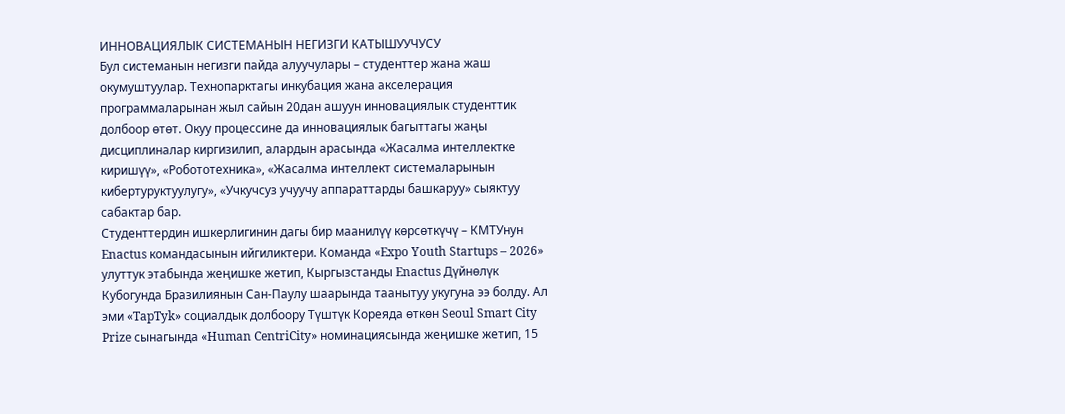ИННОВАЦИЯЛЫК СИСТЕМАНЫН НЕГИЗГИ КАТЫШУУЧУСУ
Бул системанын негизги пайда алуучулары – студенттер жана жаш окумуштуулар. Технопарктагы инкубация жана акселерация программаларынан жыл сайын 20дан ашуун инновациялык студенттик долбоор өтөт. Окуу процессине да инновациялык багыттагы жаңы дисциплиналар киргизилип, алардын арасында «Жасалма интеллектке киришүү», «Робототехника», «Жасалма интеллект системаларынын кибертуруктуулугу», «Учкучсуз учуучу аппараттарды башкаруу» сыяктуу сабактар бар.
Студенттердин ишкерлигинин дагы бир маанилүү көрсөткүчү – КМТУнун Enactus командасынын ийгиликтери. Команда «Expo Youth Startups – 2026» улуттук этабында жеңишке жетип, Кыргызстанды Enactus Дүйнөлүк Кубогунда Бразилиянын Сан-Паулу шаарында таанытуу укугуна ээ болду. Ал эми «TapTyk» социалдык долбоору Түштүк Кореяда өткөн Seoul Smart City Prize сынагында «Human CentriCity» номинациясында жеңишке жетип, 15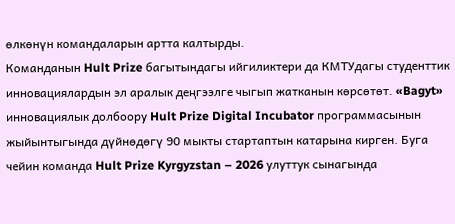өлкөнүн командаларын артта калтырды.
Команданын Hult Prize багытындагы ийгиликтери да КМТУдагы студенттик инновациялардын эл аралык деңгээлге чыгып жатканын көрсөтөт. «Bagyt» инновациялык долбоору Hult Prize Digital Incubator программасынын жыйынтыгында дүйнөдөгү 90 мыкты стартаптын катарына кирген. Буга чейин команда Hult Prize Kyrgyzstan – 2026 улуттук сынагында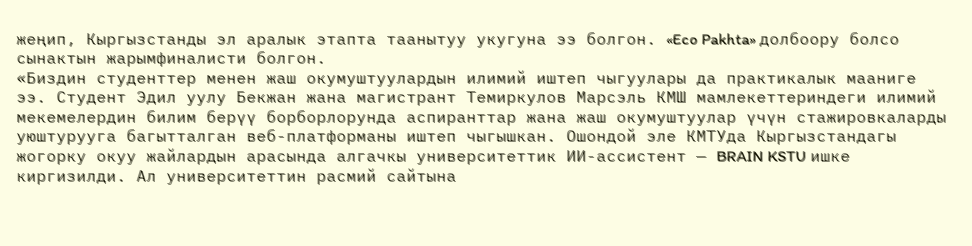жеңип, Кыргызстанды эл аралык этапта таанытуу укугуна ээ болгон. «Eco Pakhta» долбоору болсо сынактын жарымфиналисти болгон.
«Биздин студенттер менен жаш окумуштуулардын илимий иштеп чыгуулары да практикалык мааниге ээ. Студент Эдил уулу Бекжан жана магистрант Темиркулов Марсэль КМШ мамлекеттериндеги илимий мекемелердин билим берүү борборлорунда аспиранттар жана жаш окумуштуулар үчүн стажировкаларды уюштурууга багытталган веб-платформаны иштеп чыгышкан. Ошондой эле КМТУда Кыргызстандагы жогорку окуу жайлардын арасында алгачкы университеттик ИИ-ассистент — BRAIN KSTU ишке киргизилди. Ал университеттин расмий сайтына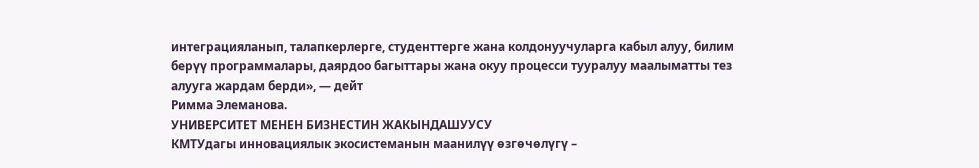интеграцияланып, талапкерлерге, студенттерге жана колдонуучуларга кабыл алуу, билим берүү программалары, даярдоо багыттары жана окуу процесси тууралуу маалыматты тез алууга жардам берди», — дейт
Римма Элеманова.
УНИВЕРСИТЕТ МЕНЕН БИЗНЕСТИН ЖАКЫНДАШУУСУ
КМТУдагы инновациялык экосистеманын маанилүү өзгөчөлүгү –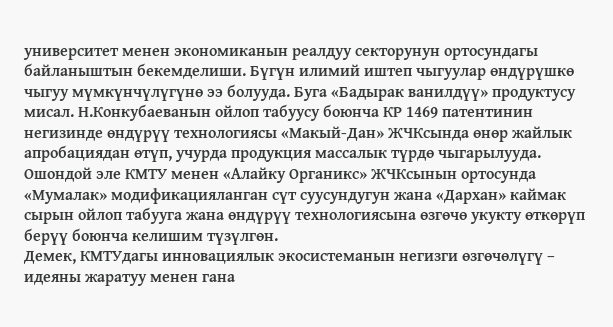университет менен экономиканын реалдуу секторунун ортосундагы байланыштын бекемделиши. Бүгүн илимий иштеп чыгуулар өндүрүшкө чыгуу мүмкүнчүлүгүнө ээ болууда. Буга «Бадырак ванилдүү» продуктусу мисал. Н.Конкубаеванын ойлоп табуусу боюнча КР 1469 патентинин негизинде өндүрүү технологиясы «Макый-Дан» ЖЧКсында өнөр жайлык апробациядан өтүп, учурда продукция массалык түрдө чыгарылууда.
Ошондой эле КМТУ менен «Алайку Органикс» ЖЧКсынын ортосунда «Мумалак» модификацияланган сүт суусундугун жана «Дархан» каймак сырын ойлоп табууга жана өндүрүү технологиясына өзгөчө укукту өткөрүп берүү боюнча келишим түзүлгөн.
Демек, КМТУдагы инновациялык экосистеманын негизги өзгөчөлүгү – идеяны жаратуу менен гана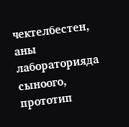чектелбестен, аны лабораторияда сыноого, прототип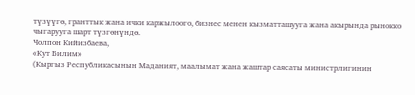түзүүгө, гранттык жана ички каржылоого, бизнес менен кызматташууга жана акырында рынокко чыгарууга шарт түзгөнүндө.
Чолпон Кийизбаева,
«Кут Билим»
(Кыргыз Республикасынын Маданият, маалымат жана жаштар саясаты министрлигинин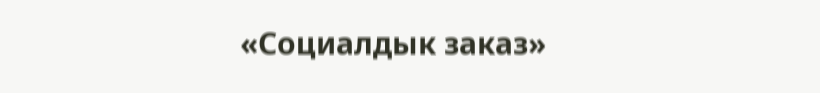«Социалдык заказ»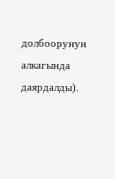долбоорунун алкагында даярдалды).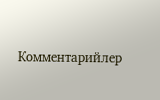Комментарийлер